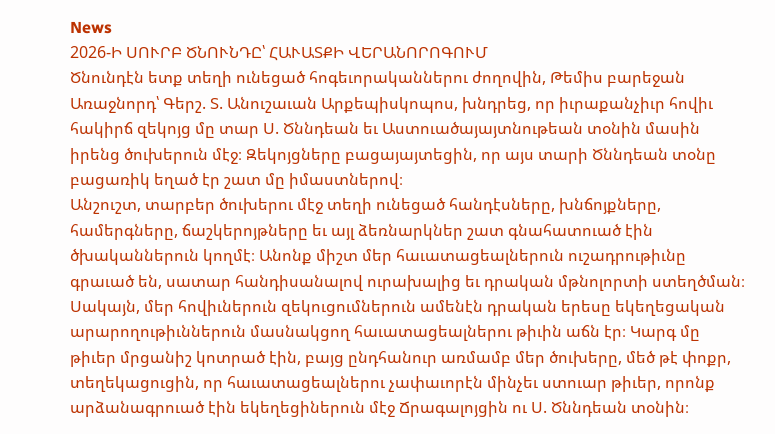News
2026-Ի ՍՈՒՐԲ ԾՆՈՒՆԴԸ՝ ՀԱՒԱՏՔԻ ՎԵՐԱՆՈՐՈԳՈՒՄ
Ծնունդէն ետք տեղի ունեցած հոգեւորականներու ժողովին, Թեմիս բարեջան Առաջնորդ՝ Գերշ. Տ. Անուշաւան Արքեպիսկոպոս, խնդրեց, որ իւրաքանչիւր հովիւ հակիրճ զեկոյց մը տար Ս. Ծննդեան եւ Աստուածայայտնութեան տօնին մասին իրենց ծուխերուն մէջ։ Զեկոյցները բացայայտեցին, որ այս տարի Ծննդեան տօնը բացառիկ եղած էր շատ մը իմաստներով։
Անշուշտ, տարբեր ծուխերու մէջ տեղի ունեցած հանդէսները, խնճոյքները, համերգները, ճաշկերոյթները եւ այլ ձեռնարկներ շատ գնահատուած էին ծխականներուն կողմէ։ Անոնք միշտ մեր հաւատացեալներուն ուշադրութիւնը գրաւած են, սատար հանդիսանալով ուրախալից եւ դրական մթնոլորտի ստեղծման։
Սակայն, մեր հովիւներուն զեկուցումներուն ամենէն դրական երեսը եկեղեցական արարողութիւններուն մասնակցող հաւատացեալներու թիւին աճն էր։ Կարգ մը թիւեր մրցանիշ կոտրած էին, բայց ընդհանուր առմամբ մեր ծուխերը, մեծ թէ փոքր, տեղեկացուցին, որ հաւատացեալներու չափաւորէն մինչեւ ստուար թիւեր, որոնք արձանագրուած էին եկեղեցիներուն մէջ Ճրագալոյցին ու Ս. Ծննդեան տօնին։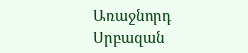Առաջնորդ Սրբազան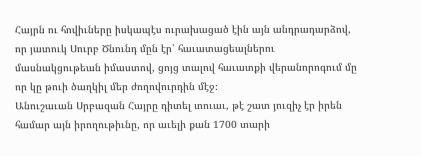Հայրն ու հովիւները իսկապէս ուրախացած էին այն անդրադարձով, որ յատուկ Սուրբ Ծնունդ մըն էր՝ հաւատացեալներու մասնակցութեան իմաստով, ցոյց տալով հաւատքի վերանորոգում մը որ կը թուի ծաղկիլ մեր ժողովուրդին մէջ։
Անուշաւան Սրբազան Հայրը դիտել տուաւ, թէ շատ յուզիչ էր իրեն համար այն իրողութիւնը, որ աւելի քան 1700 տարի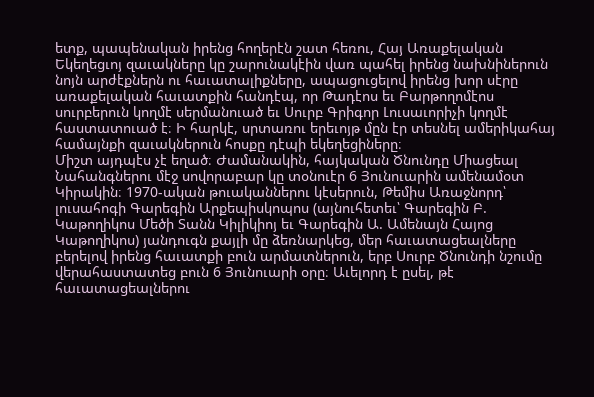ետք, պապենական իրենց հողերէն շատ հեռու, Հայ Առաքելական Եկեղեցւոյ զաւակները կը շարունակէին վառ պահել իրենց նախնիներուն նոյն արժէքներն ու հաւատալիքները, ապացուցելով իրենց խոր սէրը առաքելական հաւատքին հանդէպ, որ Թադէոս եւ Բարթողոմէոս սուրբերուն կողմէ սերմանուած եւ Սուրբ Գրիգոր Լուսաւորիչի կողմէ հաստատուած է։ Ի հարկէ, սրտառու երեւոյթ մըն էր տեսնել ամերիկահայ համայնքի զաւակներուն հոսքը դէպի եկեղեցիները։
Միշտ այդպէս չէ եղած։ Ժամանակին, հայկական Ծնունդը Միացեալ Նահանգներու մէջ սովորաբար կը տօնուէր 6 Յունուարին ամենամօտ Կիրակին։ 1970-ական թուականներու կէսերուն, Թեմիս Առաջնորդ՝ լուսահոգի Գարեգին Արքեպիսկոպոս (այնուհետեւ՝ Գարեգին Բ. Կաթողիկոս Մեծի Տանն Կիլիկիոյ եւ Գարեգին Ա. Ամենայն Հայոց Կաթողիկոս) յանդուգն քայլի մը ձեռնարկեց, մեր հաւատացեալները բերելով իրենց հաւատքի բուն արմատներուն, երբ Սուրբ Ծնունդի նշումը վերահաստատեց բուն 6 Յունուարի օրը։ Աւելորդ է ըսել, թէ հաւատացեալներու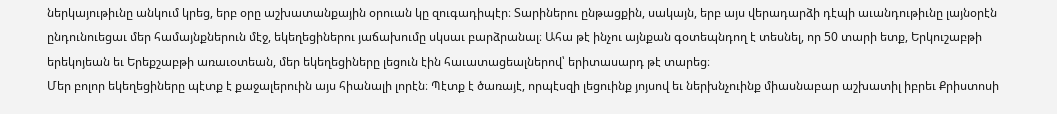ներկայութիւնը անկում կրեց, երբ օրը աշխատանքային օրուան կը զուգադիպէր։ Տարիներու ընթացքին, սակայն, երբ այս վերադարձի դէպի աւանդութիւնը լայնօրէն ընդունուեցաւ մեր համայնքներուն մէջ, եկեղեցիներու յաճախումը սկսաւ բարձրանալ։ Ահա թէ ինչու այնքան գօտեպնդող է տեսնել, որ 50 տարի ետք, Երկուշաբթի երեկոյեան եւ Երեքշաբթի առաւօտեան, մեր եկեղեցիները լեցուն էին հաւատացեալներով՝ երիտասարդ թէ տարեց։
Մեր բոլոր եկեղեցիները պէտք է քաջալերուին այս հիանալի լորէն։ Պէտք է ծառայէ, որպէսզի լեցուինք յոյսով եւ ներխնչուինք միասնաբար աշխատիլ իբրեւ Քրիստոսի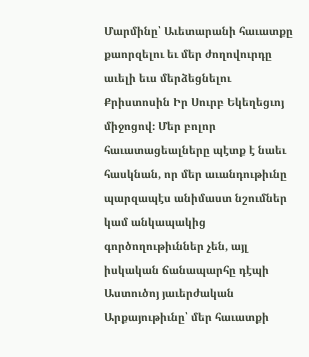Մարմինը՝ Աւետարանի հաւատքը քաորզելու եւ մեր ժողովուրդը աւելի եւս մերձեցնելու Քրիստոսին Իր Սուրբ Եկեղեցւոյ միջոցով։ Մեր բոլոր հաւատացեալները պէտք է նաեւ հասկնան, որ մեր աւանդութիւնը պարզապէս անիմաստ նշումներ կամ անկապակից գործողութիւններ չեն, այլ իսկական ճանապարհը դէպի Աստուծոյ յաւերժական Արքայութիւնը՝ մեր հաւատքի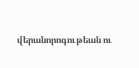վերանորոգութեան ու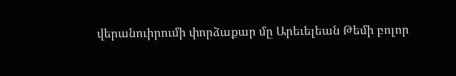վերանուիրումի փորձաքար մը Արեւելեան Թեմի բոլոր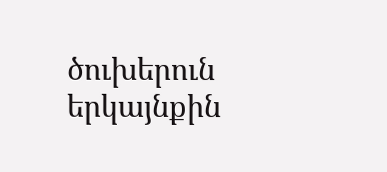ծուխերուն երկայնքին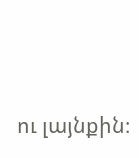ու լայնքին։